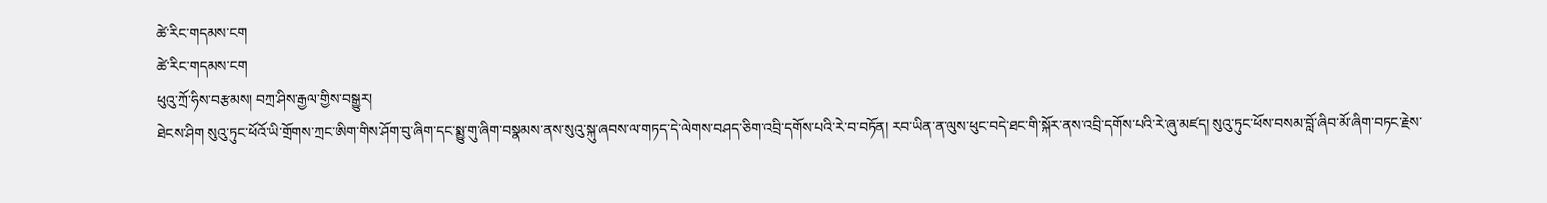ཚེ་རིང་གདམས་ངག
ཚེ་རིང་གདམས་ངག
ཕུའུ་ཀྲོ་ཧིས་བརྩམས། བཀྲ་ཤིས་རྒྱལ་གྱིས་བསྒྱུར།
ཐེངས་ཤིག སུའུ་ཏུང་ཕོའོ་ཡི་གྲོགས་ཀྲང་ཨིག་གིས་ཤོག་བུ་ཞིག་དང་སྨྱུ་གུ་ཞིག་བསྣམས་ནས་སུའུ་སྐུ་ཞབས་ལ་གཏད་དེ་ལེགས་བཤད་ཅིག་འབྲི་དགོས་པའི་རེ་བ་བཏོན། རབ་ཡིན་ན་ལུས་ཕུང་བདེ་ཐང་གི་སྐོར་ནས་འབྲི་དགོས་པའི་རེ་ཞུ་མཛད། སུའུ་ཏུང་ཕོས་བསམ་བློ་ཞིབ་མོ་ཞིག་བཏང་རྗེས་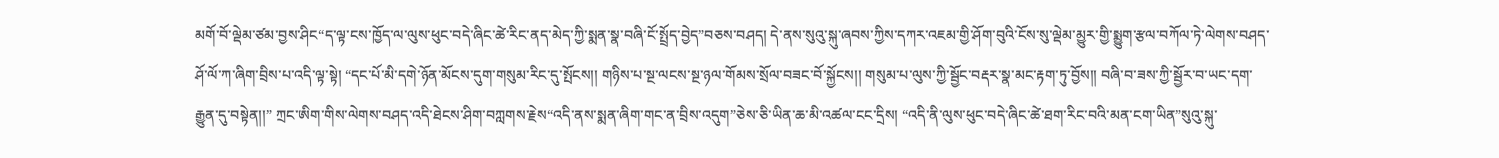མགོ་བོ་ལྡེམ་ཙམ་བྱས་ཤིང“ད་ལྟ་ངས་ཁྱོད་ལ་ལུས་ཕུང་བདེ་ཞིང་ཚེ་རིང་ནད་མེད་ཀྱི་སྨན་སྣ་བཞི་ངོ་སྤྲོད་བྱེད”བཅས་བཤད། དེ་ནས་སུའུ་སྐུ་ཞབས་ཀྱིས་དཀར་འཇམ་གྱི་ཤོག་བུའི་ངོས་སུ་ལྡེམ་མྱུར་གྱི་སྨྱུག་རྩལ་བཀོལ་ཏེ་ལེགས་བཤད་ཤོ་ལོ་ཀ་ཞིག་བྲིས་པ་འདི་ལྟ་སྟེ། “དང་པོ་མི་དགེ་ཉོན་མོངས་དུག་གསུམ་རིང་དུ་སྤོངས།། གཉིས་པ་སྔ་ལངས་སྔ་ཉལ་གོམས་སྲོལ་བཟང་བོ་སྐྱོངས།། གསུམ་པ་ལུས་ཀྱི་སྦྱོང་བརྡར་སྣ་མང་རྟག་ཏུ་བྱོས།། བཞི་བ་ཟས་ཀྱི་སྦྱོར་བ་ཡང་དག་རྒྱུན་དུ་བསྟེན།།” ཀྲང་ཨིག་གིས་ལེགས་བཤད་འདི་ཐེངས་ཤིག་བཀླགས་རྗེས“འདི་ནས་སྨན་ཞིག་གང་ན་བྲིས་འདུག”ཅེས་ཅི་ཡིན་ཆ་མི་འཚལ་ངང་དྲིས། “འདི་ནི་ལུས་ཕུང་བདེ་ཞིང་ཚེ་ཐག་རིང་བའི་མན་ངག་ཡིན”སུའུ་སྐུ་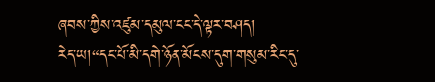ཞབས་ཀྱིས་འཛུམ་དམུལ་ངང་དེ་ལྟར་བཤད།
རེད་ཡ།“དང་པོ་མི་དགེ་ཉོན་མོངས་དུག་གསུམ་རིང་དུ་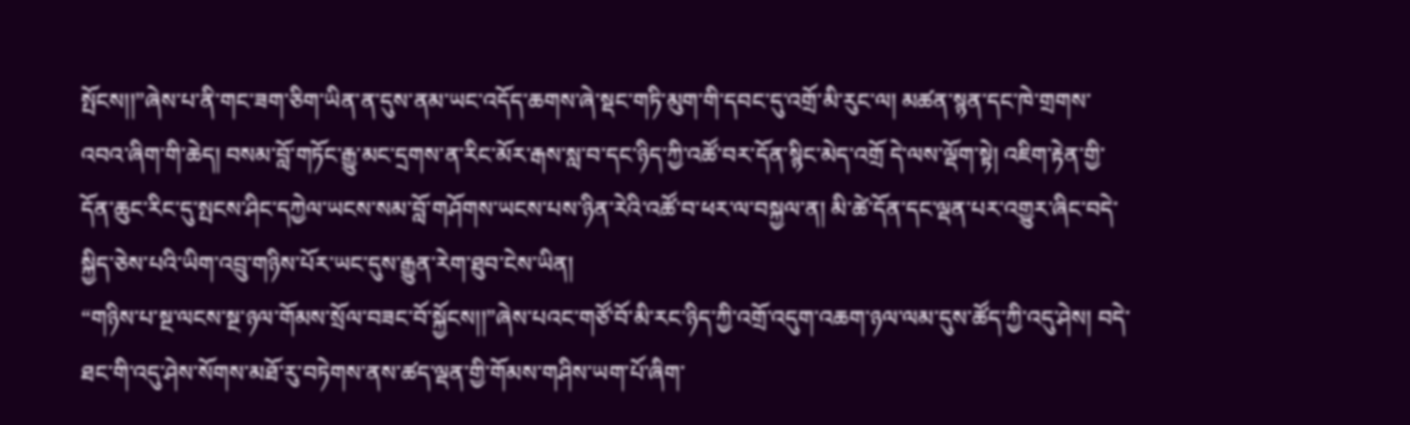སྤོངས།།”ཞེས་པ་ནི་གང་ཟག་ཅིག་ཡིན་ན་དུས་ནམ་ཡང་འདོད་ཆགས་ཞེ་སྡང་གཏི་མུག་གི་དབང་དུ་འགྲོ་མི་རུང་ལ། མཚན་སྙན་དང་ཁེ་གྲགས་འབའ་ཞིག་གི་ཆེད། བསམ་བློ་གཏོང་རྒྱུ་མང་དྲགས་ན་རིང་མོར་རྒས་སླ་བ་དང་ཉིད་ཀྱི་འཚོ་བར་དོན་སྙིང་མེད་འགྲོ དེ་ལས་ལྡོག་སྟེ། འཇིག་རྟེན་གྱི་དོན་ཆུང་རིང་དུ་སྤངས་ཤིང་དཀྱེལ་ཡངས་སམ་བློ་གཤོགས་ཡངས་པས་ཉིན་རེའི་འཚོ་བ་ཕར་ལ་བསྐྱལ་ན། མི་ཚེ་དོན་དང་ལྡན་པར་འགྱུར་ཞིང་བདེ་སྐྱིད་ཅེས་པའི་ཡིག་འབྲུ་གཉིས་པོར་ཡང་དུས་རྒྱུན་རེག་ཐུབ་ངེས་ཡིན།
“གཉིས་པ་སྔ་ལངས་སྔ་ཉལ་གོམས་སྲོལ་བཟང་བོ་སྐྱོངས།།”ཞེས་པའང་གཙོ་བོ་མི་རང་ཉིད་ཀྱི་འགྲོ་འདུག་འཆག་ཉལ་ལམ་དུས་ཚོད་ཀྱི་འདུ་ཤེས། བདེ་ཐང་གི་འདུ་ཤེས་སོགས་མཐོ་རུ་བཏེགས་ནས་ཚད་ལྡན་གྱི་གོམས་གཤིས་ཡག་པོ་ཞིག་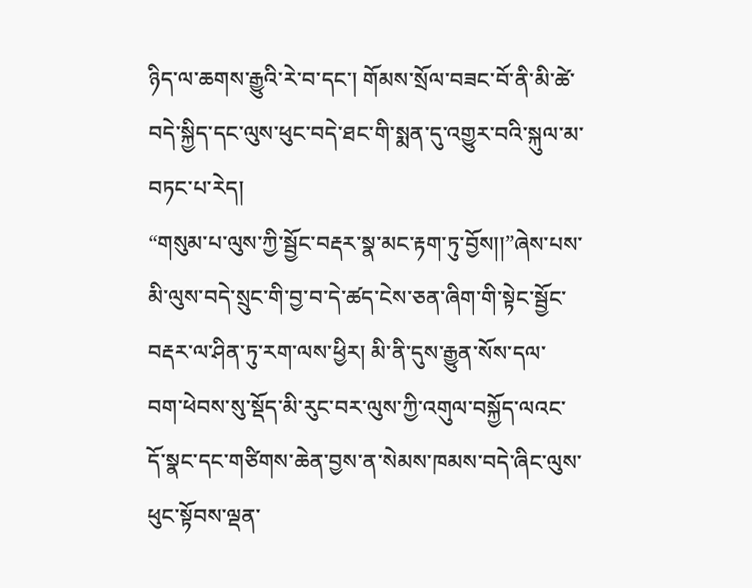ཉིད་ལ་ཆགས་རྒྱུའི་རེ་བ་དང་། གོམས་སྲོལ་བཟང་བོ་ནི་མི་ཚེ་བདེ་སྐྱིད་དང་ལུས་ཕུང་བདེ་ཐང་གི་སྨན་དུ་འགྱུར་བའི་སྐུལ་མ་བཏང་པ་རེད།
“གསུམ་པ་ལུས་ཀྱི་སྦྱོང་བརྡར་སྣ་མང་རྟག་ཏུ་བྱོས།།”ཞེས་པས་མི་ལུས་བདེ་སྲུང་གི་བྱ་བ་དེ་ཚད་ངེས་ཅན་ཞིག་གི་སྟེང་སྦྱོང་བརྡར་ལ་ཤིན་ཏུ་རག་ལས་ཕྱིར། མི་ནི་དུས་རྒྱུན་སོས་དལ་བག་ཕེབས་སུ་སྡོད་མི་རུང་བར་ལུས་ཀྱི་འགུལ་བསྐྱོད་ལའང་དོ་སྣང་དང་གཙིགས་ཆེན་བྱས་ན་སེམས་ཁམས་བདེ་ཞིང་ལུས་ཕུང་སྟོབས་ལྡན་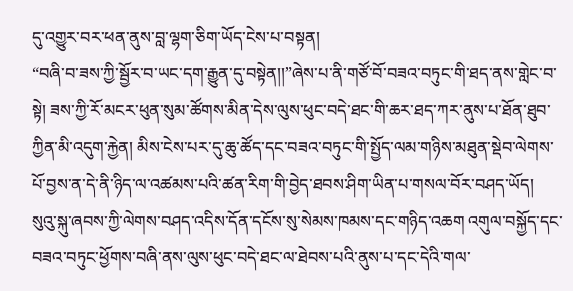དུ་འགྱུར་བར་ཕན་ནུས་བླ་ལྷག་ཅིག་ཡོད་ངེས་པ་བསྟན།
“བཞི་བ་ཟས་ཀྱི་སྦྱོར་བ་ཡང་དག་རྒྱུན་དུ་བསྟེན།།”ཞེས་པ་ནི་གཙོ་བོ་བཟའ་བཏུང་གི་ཐད་ནས་གླེང་བ་སྟེ། ཟས་ཀྱི་རོ་མངར་ཕུན་སུམ་ཚོགས་མིན་དེས་ལུས་ཕུང་བདེ་ཐང་གི་ཆར་ཐད་ཀར་ནུས་པ་ཐོན་ཐུབ་ཀྱིན་མི་འདུག་རྐྱེན། མིས་ངེས་པར་དུ་ཆུ་ཚོད་དང་བཟའ་བཏུང་གི་སྤྱོད་ལམ་གཉིས་མཐུན་སྡེབ་ལེགས་པོ་བྱས་ན་དེ་ནི་ཉིད་ལ་འཚམས་པའི་ཚན་རིག་གི་བྱེད་ཐབས་ཤིག་ཡིན་པ་གསལ་བོར་བཤད་ཡོད།
སུའུ་སྐུ་ཞབས་ཀྱི་ལེགས་བཤད་འདིས་དོན་དངོས་སུ་སེམས་ཁམས་དང་གཉིད་འཆག འགུལ་བསྐྱོད་དང་བཟའ་བཏུང་ཕྱོགས་བཞི་ནས་ལུས་ཕུང་བདེ་ཐང་ལ་ཐེབས་པའི་ནུས་པ་དང་དེའི་གལ་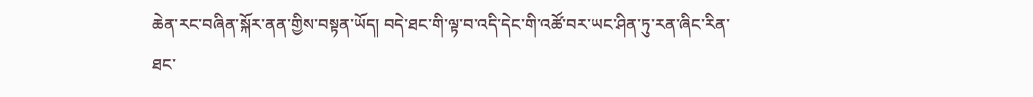ཆེན་རང་བཞིན་སྐོར་ནན་གྱིས་བསྟན་ཡོད། བདེ་ཐང་གི་ལྟ་བ་འདི་དེང་གི་འཚོ་བར་ཡང་ཤིན་ཏུ་རན་ཞིང་རིན་ཐང་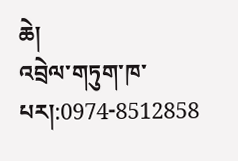ཆེ།
འབྲེལ་གཏུག་ཁ་པར།:0974-8512858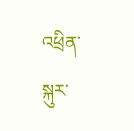འཕྲིན་སྐུར་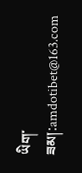ཡིག་ཟམ།:amdotibet@163.com